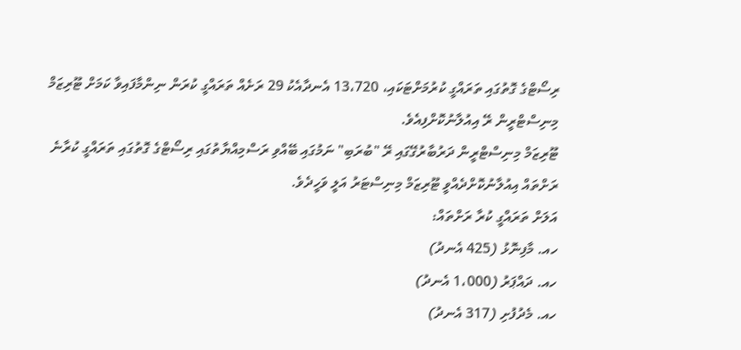ރިސޯޓްގެ ގޮތުގައި ތަރައްގީ ކުރުމަށްޓަކައި، 13،720 އެނދާއެކު 29 ރަށެއް ތަރައްގީ ކުރަން ނިންމާފައިވާ ކަމަށް ޓޫރިޒަމް މިނިސްޓްރީން ރޭ އިއުލާނުކޮށްފިއެވެ.
ޓޫރިޒަމް މިނިސްޓްރީން ދަރުބާރުގޭގައި ރޭ "ބުރަބި" ނަމުގައި ބޭއްވި ރަސްމިއްޔާތުގައި ރިސޯޓްގެ ގޮތުގައި ތަރައްގީ ކުރާނެ ރަށްތައް އިއުލާނުކޮށްދެއްވީ ޓޫރިޒަމް މިނިސްޓަރު އަލީ ވަހީދެވެ.
އަލަށް ތަރައްގީ ކުރާ ރަށްތައް:
ހއ. މާފިނޮޅު (425 އެނދު)
ހއ. ދައްޕަރު (1،000 އެނދު)
ހއ. މެދުފުށި (317 އެނދު)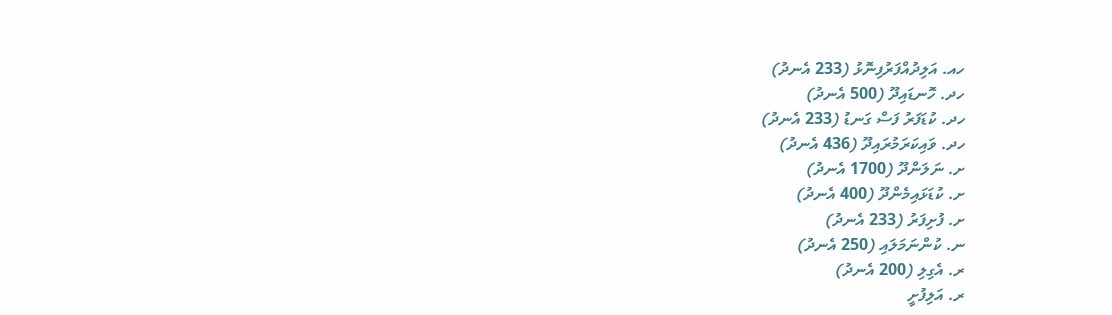ހއ. އަލިދުއްފަރުފިނޮޅު (233 އެނދު)
ހދ. ހޮނޑައިދޫ (500 އެނދު)
ހދ. ކުޑަފަރު ފަސް ގަނޑު (233 އެނދު)
ހދ. ވައިކަރަމުރައިދޫ (436 އެނދު)
ށ. ނަލަންދޫ (1700 އެނދު)
ށ. ކުޑަޅައިމެންދޫ (400 އެނދު)
ށ. ފުށިފަރު (233 އެނދު)
ނ. ކުންނަމަލައި (250 އެނދު)
ރ. އެގިލި (200 އެނދު)
ރ. އަލިފުށީ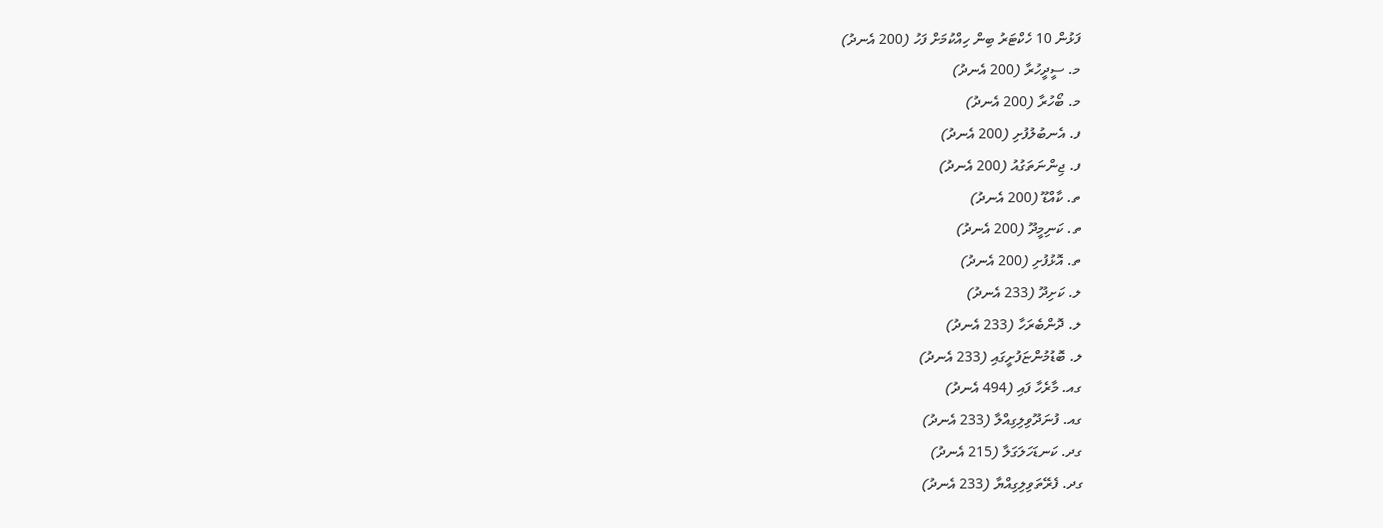ފަޅުން 10 ހެކްޓަރު ބިން ހިއްކުމަށް ފަހު (200 އެނދު)
މ. ސީދީހުރާ (200 އެނދު)
މ. ބޯހުރާ (200 އެނދު)
ފ. އެނބުލުފުށި (200 އެނދު)
ފ. ޖިންނަތަގުއު (200 އެނދު)
ތ. ކާއްޑޫ (200 އެނދު)
ތ. ކަނިމީދޫ (200 އެނދު)
ތ. އޮޅުފުށި (200 އެނދު)
ލ. ކަށިދޫ (233 އެނދު)
ލ. ދޮންބެރަހާ (233 އެނދު)
ލ. ބޮޑުމުންޏަފުށީގައި (233 އެނދު)
ގއ. މާރެހާ ފައި (494 އެނދު)
ގއ. ފުނަދޫވިލިގިއްލާ (233 އެނދު)
ގދ. ކަނޑަހަލަގަލާ (215 އެނދު)
ގދ. ފެރޭތަވިލިގިއްޔާ (233 އެނދު)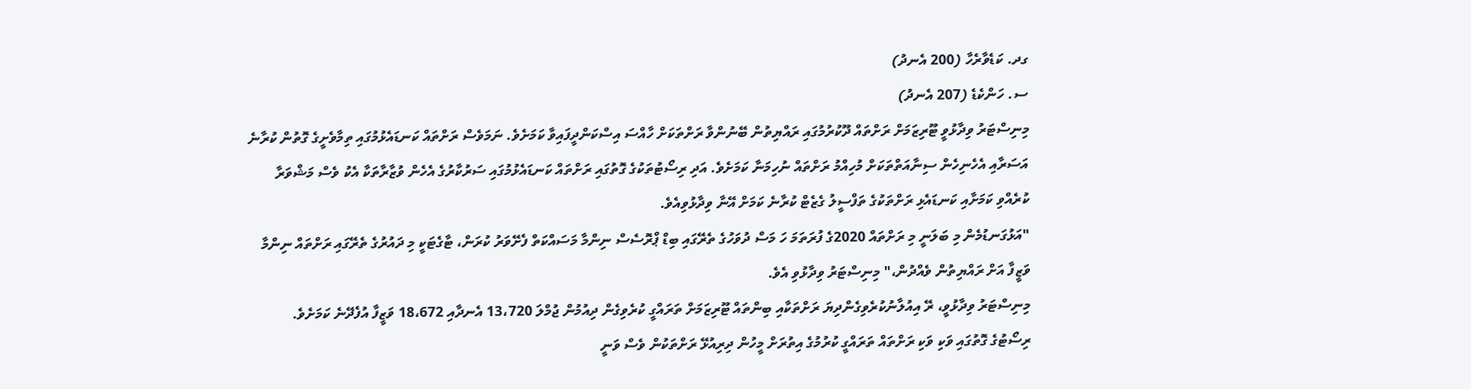ގދ. ކަޑެވާރެހާ (200 އެނދު)
ސ. ހަންކެޑެ (207 އެނދު)
މިނިސްޓަރު ވިދާޅުވީ ޓޫރިޒަމަށް ރަށްތައް ދޫކުރުމުގައި ރައްޔިތުން ބޭނުންވާ ރަށްތަކަށް ހާއްސަ އިސްކަންދީފައިވާ ކަމަށެވެ. ނަމަވެސް ރަށްތައް ކަނޑައެޅުމުގައި ތިމާވެށީގެ ގޮތުން ކުރާނެ އަސަރާއި އެހެނިހެން ސިނާއަތްތަކަށް މުހިއްމު ރަށްތައް ނުހިމަނާ ކަމަށެވެ. އަދި ރިސޯޓުތަކުގެ ގޮތުގައި ރަށްތައް ކަނޑައެޅުމުގައި ސަރުކާރުގެ އެހެން ވުޒާރާތަކާ އެކު ވެސް މަޝްވަރާ ކުރެއްވި ކަމަށާއި ކަނޑައެޅި ރަށްތަކުގެ ތަފްސީލު ގެޒެޓް ކުރާނެ ކަމަށް އޭނާ ވިދާޅުވިއެވެ.
"އަޅުގަނޑުމެން މި ބަލަނީ މި ރަށްތައް 2020ގެ ފުރަތަމަ ހަ މަސް ދުވަހުގެ ތެރޭގައި ބިޑް ޕްރޮސެސް ނިންމާ މަސައްކަތް ފެށޭވަރު ކުރަން، ޓާގެޓަކީ މި ދައުރުގެ ތެރޭގައި ރަށްތައް ނިންމާ ވަޒީފާ އަށް ރައްޔިތުން ވެއްދުން،" މިނިސްޓަރު ވިދާޅުވި އެވެ.
މިނިސްޓަރު ވިދާޅުވީ، ރޭ އިއުލާނުކުރެވިގެންދިޔަ ރަށްތަކާއި ބިންތައް ޓޫރިޒަމަށް ތަރައްގީ ކުރެވިގެން ދިއުމުން ޖުމްލަ 13،720 އެނދާއި 18،672 ވަޒީފާ އުފެދޭނެ ކަމަށެވެ.
ރިސޯޓުގެ ގޮތުގައި ވަކި ވަކި ރަށްތައް ތަރައްގީ ކުރުމުގެ އިތުރަށް މީހުން ދިރިއުޅޭ ރަށްތަކުން ވެސް ވަނީ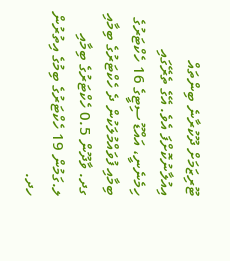ޓޫރިޒަމަށް ދޫކުރާނެ ބިންތައް އިއުލާނުކޮށްފަ އެވެ. އޭގެ ތެރޭގައި ހިމެނެނީ، އައްޑޫ ސިޓީގެ 16 ހެކްޓަރުގެ ބިމާއި ފުވައްމުލަކުން ދެ ހެކްޓަރުގެ ބިމާއި ގދ. ވާދޫން 0.5 ހެކްޓަރުގެ ބިމާއި ލ.ގަމުން 19 ހެކްޓަރުގެ ބިމުގެ އިތުރުން ހދ.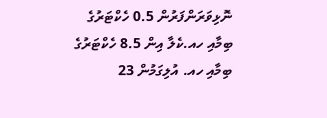ނޮޅިވަރަންފަރުން 0.5 ހެކްޓަރުގެ ބިމާއި ހއ.ކެލާ އިން 8.5 ހެކްޓަރުގެ ބިމާއި ހއ. އުލިގަމުން 23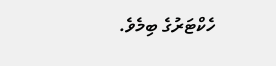ހެކްޓަރުގެ ބިމެވެ.